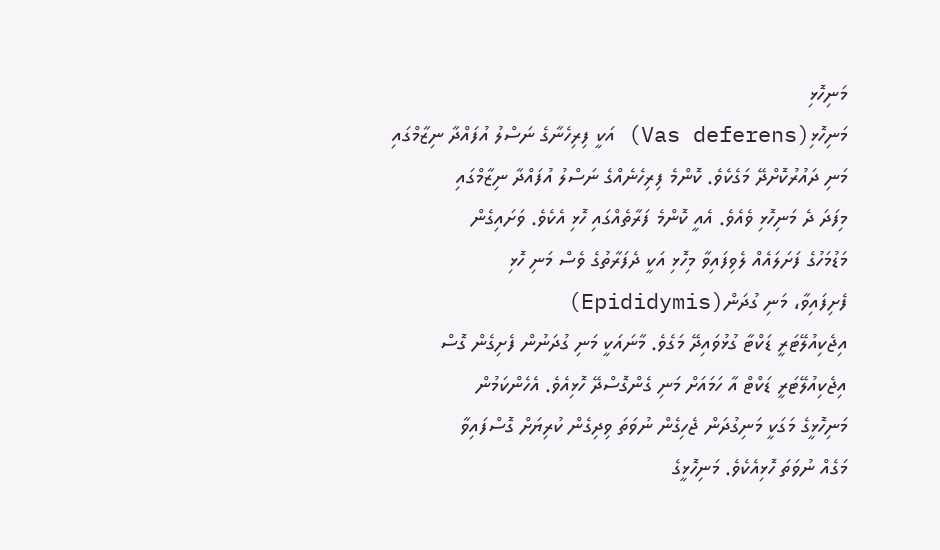މަނިހޮޅި
މަނިހޮޅި(Vas deferens) އަކީ ފިރިހެނާގެ ނަސްލު އުފައްދާ ނިޒާމްގައި
މަނި ދައުރުކޮށްދޭ މަގެކެވެ. ކޮންމެ ފިރިހެނެއްގެ ނަސްލު އުފައްދާ ނިޒާމްގައި
މިފަދަ ދެ މަނިހޮޅި ވެއެވެ. އެއީ ކޮންމެ ފަރާތެއްގައި ހޮޅި އެކެވެ. ވަށައިގެން
މަޑުމަހުގެ ފަށަލައެއް ލެވިފައިވާ މިހޮޅި އަކީ ދެފަރާތުގެ ވެސް މަނި ހޮޅި
ފެށިފައިވާ، މަނި ގުދަން(Epididymis)
އިޖެކިއުލޭޓަރީ ޑަކްޓާ ގުޅުވައިދޭ މަގެވެ. މާނައަކީ މަނި ގުދަނުން ފެށިގެން ގޮސް
އިޖެކިއުލޭޓަރީ ޑަކްޓް އާ ހަމައަށް މަނި ގެންގޮސްދޭ ހޮޅިއެވެ. އެހެންކަމުން
މަނިހޮޅީގެ މަގަކީ މަނިގުދަން ޖެހިގެން ނުވަތަ ވިދިގެން ކުރިޔަށް ގޮސްފައިވާ
މަގެއް ނުވަތަ ހޮޅިއެކެވެ. މަނިހޮޅީގެ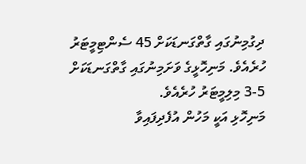ދިގުމިނުގައި ގާތްގަނޑަކަށް 45 ސެންޓިމީޓަރު
ހުރެއެވެ. މަނިހޮޅީގެ ވަށަމިނުގައި ގާތްގަނޑަކަށް 5-3 މިލިމީޓަރު ހުރެއެވެ.
މަނިހޮޅި އަކީ މަހުން އުފެދިފައިވާ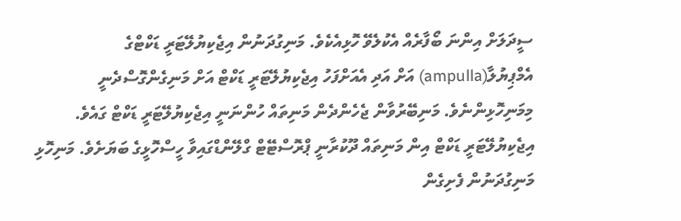ސީދަލަށް އިންނަ ބޯފާރެއް އެކުލެވޭ ހޮޅިއެކެވެ. މަނިގުދަނުން އިޖެކިޔުލޭޓަރީ ޑަކްޓްގެ އެމްޕިޔުލާ(ampulla) އަށް އަދި އެއަށްފަހު އިޖެކިޔުލޭޓަރީ ޑަކްޓް އަށް މަނިގެންގޮސްދެނީ މިމަނިހޮޅިންނެވެ. މަނިބޭރުވާން ޖެހެންދެން މަނިތައް ހުންނަނީ އިޖެކިޔުލޭޓަރީ ޑަކްޓް ގައެވެ. އިޖެކިޔުލޭޓަރީ ޑަކްޓް އިން މަނިތައް ދޫކުރާނީ ޕްރޮސްޓޭޓް ގްލޭންޑްގައިވާ ހީސްހޮޅީގެ ބަޔަށެވެ. މަނިހޮޅި މަނިގުދަނުން ފެށިގެން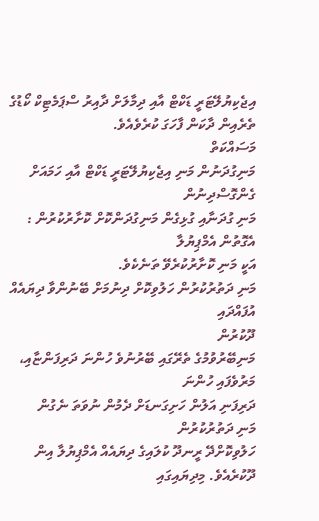އިޖެކިޔުލޭޓަރީ ޑަކްޓް އާއި ދިމާލަށް ދާއިރު ސްޕަމެޓިކް ކޯޑުގެ ތެރެއިން ދާކަން ފާހަގަ ކުރެވެއެވެ.
މަސައްކަތް
މަނިގުދަނުން މަނި އިޖެކިޔުލޭޓަރީ ޑަކްޓް އާއި ހަމައަށް ގެންގޮސްދިނުން
މަނި ގުދަނާއި ގުޅިގެން މަނިގުދަންކޮށް ކޮށާރުކުރުން : އެގޮތުން އެމްޕިޔުލާ
އަކީ މަނި ކޮށާރުކުރެވޭ ތަނެކެވެ.
މަނި ދަތުރުކުރުން ހަލުވިކޮށް ދިނުމަށް ބޭނުންވާ ދިޔައެއް އުފައްދައި
ދޫކުރުން
މަނިބޭރުވުމުގެ ތެރޭގައި ބޭރުނުވެ ހުންނަ ދަރިފަންޏާއި، މަރުވެފައި ހުންނަ
ދަރިފަނި އަލުން ހަށިގަނޑަށް ދެމުން ނުވަތަ ނެގުން
މަނި ދަތުރުކުރުން
ހަލުވިކޮށްދޭ ރީނދޫ ކުލައިގެ ދިޔައެއް އެމްޕިޔުލާ އިން ދޫކުރެއެވެ. މިދިޔައިގައި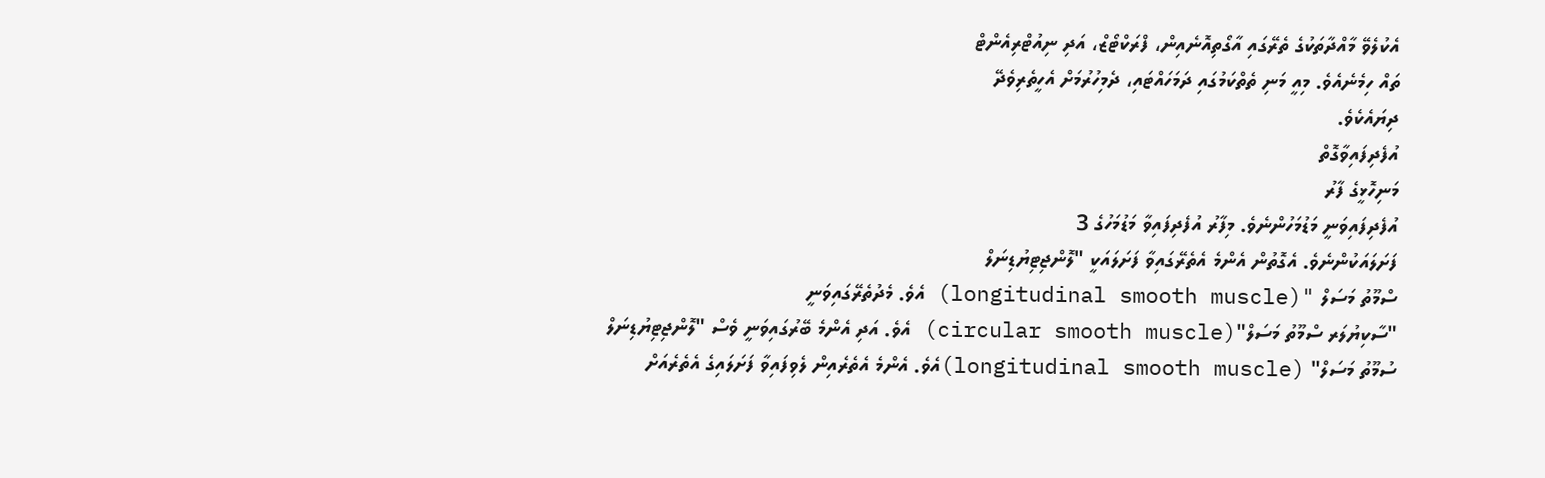އެކުލެވޭ މާއްދާތަކުގެ ތެރޭގައި އާގޯތިއޮނެއިން، ފްރަކްޓޯޒް، އަދި ނިއުޓްރިއެންޓް
ތައް ހިމެނެއެވެ. މިއީ މަނި ތެތްކަމުގައި ދަމަހައްޓައި، ދެމިހުރުމަށް އެހީތެރިވެދޭ
ދިޔައެކެވެ.
އުފެދިފައިވާގޮތް
މަނިހޮޅީގެ ފާރު
އުފެދިފައިވަނީ މަޑުމަހުންނެވެ. މިފާރު އުފެދިފައިވާ މަޑުމަހުގެ 3
ފަށަލައަކުންނެވެ. އެގޮތުން އެންމެ އެތެރޭގައިވާ ފަށަލައަކީ "ލޮންޖިޓިޔުޑިނަލް
ސްމޫތު މަސަލް "(longitudinal smooth muscle) އެވެ. މެދުތެރޭގައިވަނީ
"ސާކިޔުލަރ ސްމޫތު މަސަލް"(circular smooth muscle) އެވެ. އަދި އެންމެ ބޭރުގައިވަނީ ވެސް "ލޮންޖިޓިޔުޑިނަލް
ސުމޫތު މަސަލް" (longitudinal smooth muscle)އެވެ. އެންމެ އެތެރެއިން ލެވިފައިވާ ފަށަލައިގެ އެތެރެއަށް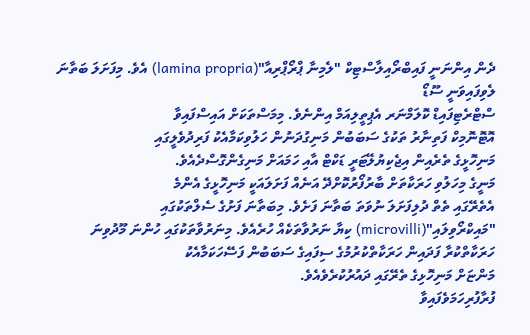ދެން އިންނަނީ ފައިބްރޯއިލާސްޓިކް "ލެމިނާ ޕްރޯޕްރިއާ"(lamina propria) އެވެ. މިފަށަލަ ބަތާނަ ލެވިފައިވަނީ ސޫޑޯ
ސްޓްރެޓިފައިޑް ކޮލަމްނަރ އެޕިތީލިއަމް އިންނެވެ. މިމަސްތަކަށް އައިސްފައިވާ
އޮޓޮނޮމިކް ފަތިނާރު ތަކުގެ ސަބަބުން މަނިގުދަނުން ހަލުވިކަމާއެކު ފަރިދުވެލީގައި
މަނިހޮޅީގެ ތެރެއިން އިޖެކިޔުލޭޓަރީ ޑަކްޓް އާއި ހަމައަށް މަނިގެންގޮސްދެއެވެ.
މަނީގެ މިހަލުވި ހަރަކާތަށް ބާރުފޯރުކޮށްދޭ އަނެއް ފަށަލައަކީ މަނިހޮޅީގެ އެންމެ
އެތެރޭގައި ތެތް ދުލިފަށަލަ ނުވަތަ ބަތާނަ ފަށެވެ. މިބަތާނަ ފަށުގެ ސެލްތަކުގައި
"މައިކްރޯވިލައި"(microvilli) ކިޔާ ނަރުވާތަކެއް ހުރެއެވެ. މިނަރުވާތަކުގައި ހުންނަ މޫދުވިނަ
ހަރަކާތްކުރާ ފަދައިން ހަރަކާތްކުރުމުގެ ސިފައިގެ ސަބަބުން ފަސޭހަކަމާއެކު
މަންޏަށް މަނިހޮޅިގެ ތެރޭގައި ދައުރުކުރެވެއެވެ.
ފުރާފުރިހަމަވެފައިވާ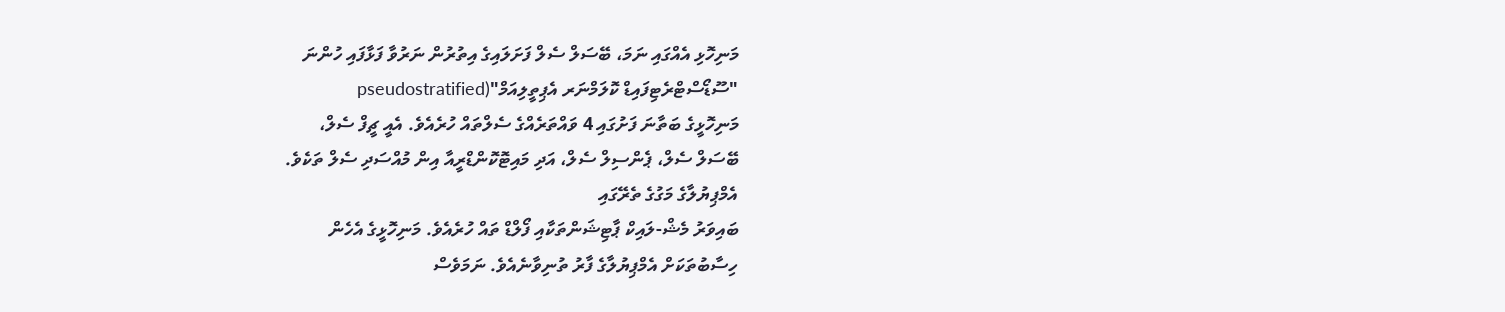މަނިހޮޅި އެއްގައި ނަމަ، ބޭސަލް ސެލް ފަށަލައިގެ އިތުރުން ނަރުވާ ފަޅާފައި ހުންނަ
"ސޫޑޯސްޓްރެޓިފައިޑް ކޮލަމްނަރ އެޕިތީލިއަމް"(pseudostratified
މަނިހޮޅީގެ ބަތާނަ ފަށުގައި 4 ވައްތަރެއްގެ ސެލްތައް ހުރެއެވެ. އެއީ ޗީފް ސެލް،
ބޭސަލް ސެލް، ޕެންސިލް ސެލް، އަދި މައިޓޮކޮންޑްރީއާ އިން މުއްސަދި ސެލް ތަކެވެ.
އެމްޕިޔުލާގެ މަގުގެ ތެރޭގައި
ބައިވަރު މެޝް-ލައިކް ޕާޓިޝަންތަކާއި ފޯލްޑް ތައް ހުރެއެވެ. މަނިހޮޅީގެ އެހެން
ހިސާބުތަކަށް އެމްޕިޔުލާގެ ފާރު ތުނިވާނެއެވެ. ނަމަވެސް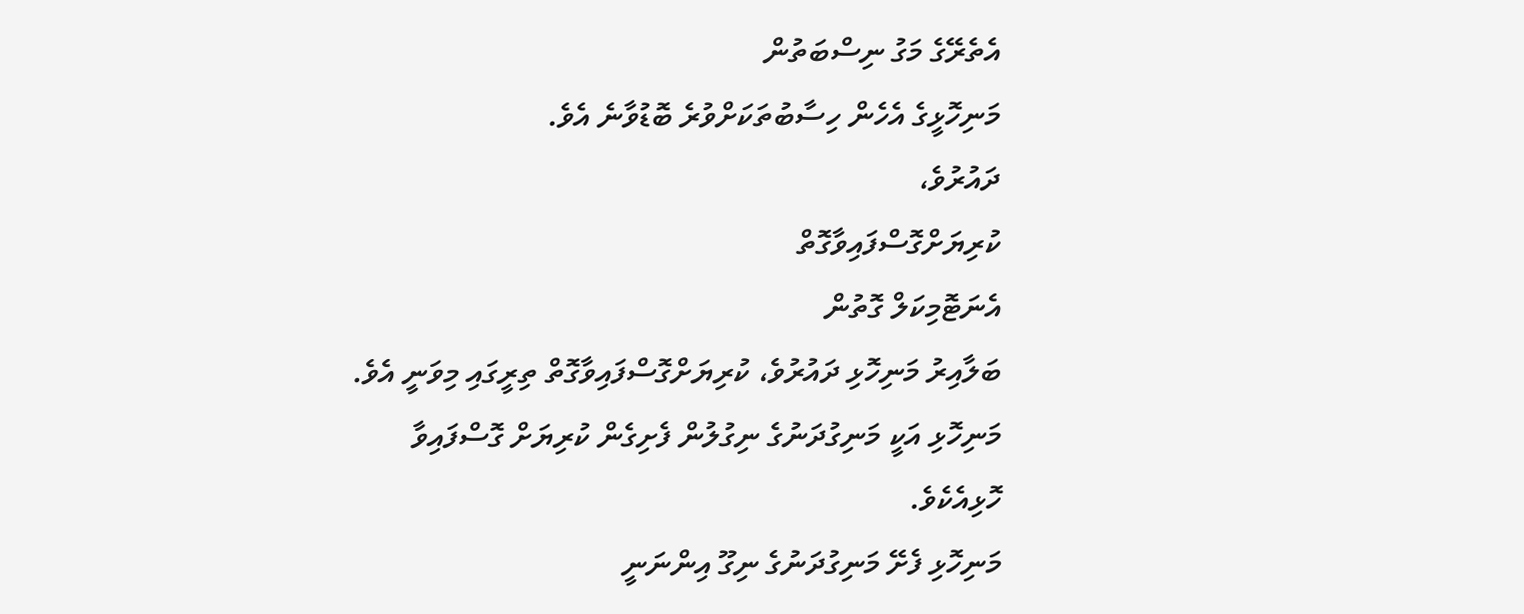އެތެރޭގެ މަގު ނިސްބަތުން
މަނިހޮޅީގެ އެހެން ހިސާބުތަކަށްވުރެ ބޮޑުވާނެ އެވެ.
ދައުރުވެ،
ކުރިޔަށްގޮސްފައިވާގޮތް
އެނަޓޮމިކަލް ގޮތުން
ބަލާއިރު މަނިހޮޅި ދައުރުވެ، ކުރިޔަށްގޮސްފައިވާގޮތް ތިރީގައި މިވަނީ އެވެ.
މަނިހޮޅި އަކީ މަނިގުދަނުގެ ނިގުލުން ފެށިގެން ކުރިޔަށް ގޮސްފައިވާ
ހޮޅިއެކެވެ.
މަނިހޮޅި ފެށޭ މަނިގުދަނުގެ ނިގޫ އިންނަނީ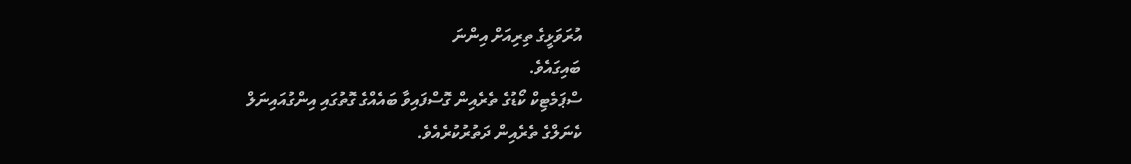އުރަވަޅީގެ ތިރިއަށް އިންނަ
ބައިގައެވެ.
ސްޕަމެޓިކް ކޯޑުގެ ތެރެއިން ގޮސްފައިވާ ބައެއްގެ ގޮތުގައި އިންގުއައިނަލް
ކެނަލްގެ ތެރެއިން ދަތުރުކުރެއެވެ.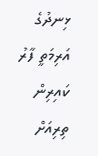ޅިނދުގެ އަރިމަތީ ފާރު ކައިރިން ތިރިއަށް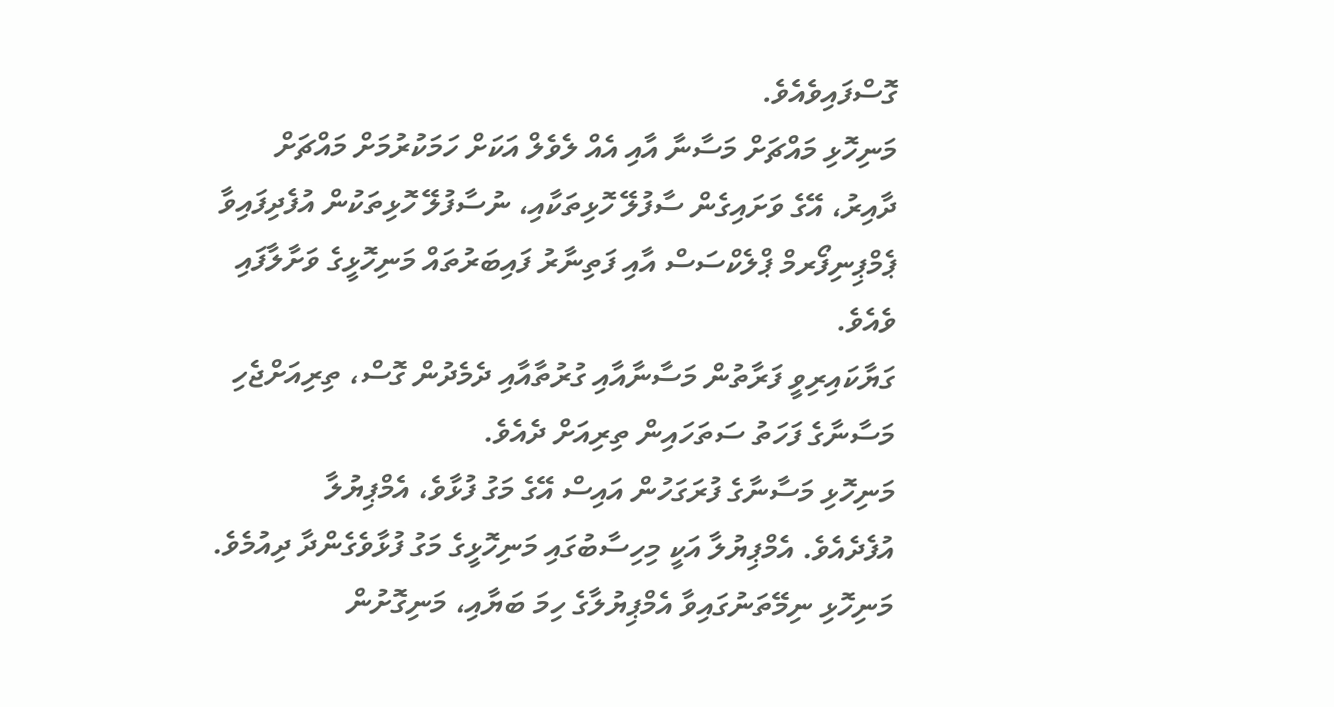ގޮސްފައިވެއެވެ.
މަނިހޮޅި މައްޗަށް މަސާނާ އާއި އެއް ލެވެލް އަކަށް ހަމަކުރުމަށް މައްޗަށް
ދާއިރު، އޭގެ ވަށައިގެން ސާފުލޭ ހޮޅިތަކާއި، ނުސާފުލޭ ހޮޅިތަކުން އުފެދިފައިވާ
ޕެމްޕިނިފޯރމް ޕްލެކްސަސް އާއި ފަތިނާރު ފައިބަރުތައް މަނިހޮޅީގެ ވަށާލާފައި
ވެއެވެ.
ގަޔާކައިރިވީ ފަރާތުން މަސާނާއާއި ގުރުތާއާއި ދެމެދުން ގޮސް، ތިރިއަށްޖެހި
މަސާނާގެ ފަހަތު ސަތަހައިން ތިރިއަށް ދެއެވެ.
މަނިހޮޅި މަސާނާގެ ފުރަގަހުން އައިސް އޭގެ މަގު ފުޅާވެ، އެމްޕިޔުލާ
އުފެދެއެވެ. އެމްޕިޔުލާ އަކީ މިހިސާބުގައި މަނިހޮޅީގެ މަގު ފުޅާވެގެންދާ ދިއުމެވެ.
މަނިހޮޅި ނިމޭތަނުގައިވާ އެމްޕިޔުލާގެ ހިމަ ބަޔާއި، މަނިގޮށުން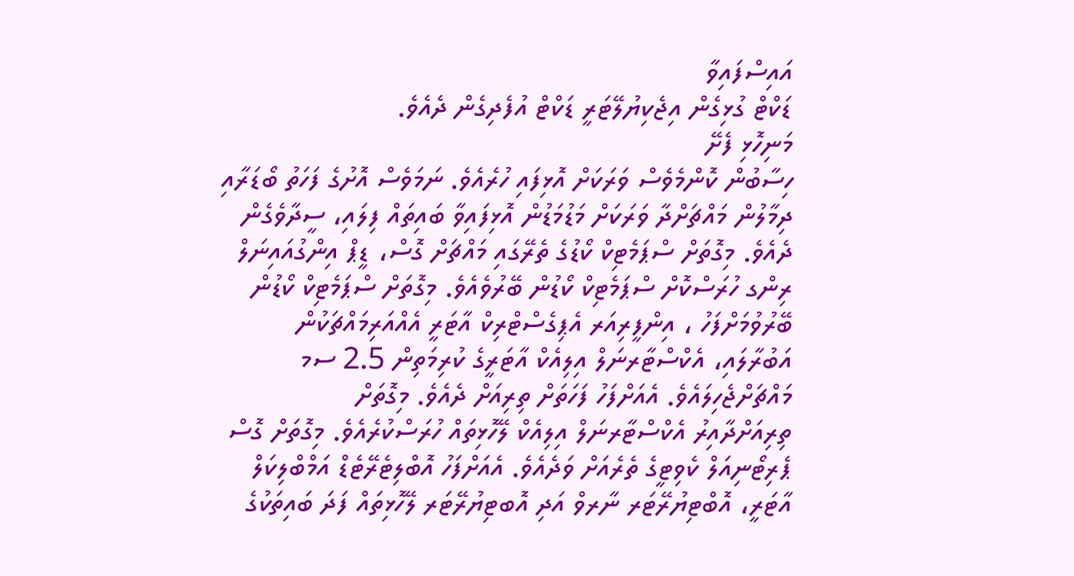އައިސްފައިވާ
ޑަކްޓް ގުޅިގެން އިޖެކިޔުލޭޓަރީ ޑަކްޓް އުފެދިގެން ދެއެވެ.
މަނިހޮޅި ފެށޭ
ހިސާބުން ކޮންމެވެސް ވަރަކަށް އޮޅިފައި ހުރެއެވެ. ނަމަވެސް އޮށުގެ ފަހަތު ބޯޑަރާއި
ދިމާލުން މައްޗަށްދާ ވަރަކަށް މަޑުމަޑުން އޮޅިފައިވާ ބައިތައް ފިލައި، ސީދާވެގެން
ދެއެވެ. މިގޮތަށް ސްޕަމެޓިކް ކޯޑުގެ ތެރޭގައި މައްޗަށް ގޮސް، ޑީޕް އިންގުއައިނަލް
ރިންގ ހުރަސްކޮށް ސްޕަމެޓިކް ކޯޑުން ބޭރުވެއެވެ. މިގޮތަށް ސްޕަމެޓިކް ކޯޑުން
ބޭރުވުމަށްފަހު ، އިންފީރިއަރ އެޕިގެސްޓްރިކް އާޓަރީ އެއްއަރިމައްޗަކުން
އަބުރާލައި، އެކްސްޓާރނަލް އިލިއެކް އާޓަރީގެ ކުރިމަތިން 2.5 ސމ
މައްޗަށްޖެހިލައެވެ. އެއަށްފަހު ފަހަތަށް ތިރިއަށް ދެއެވެ. މިގޮތަށް
ތިރިއަށްދާއިރު އެކްސްޓާރނަލް އިލިއެކް ލޭހޮޅިތައް ހުރަސްކުރެއެވެ. މިގޮތަށް ގޮސް
ޕެރިޓޯނިއަލް ކެވިޓީގެ ތެރެއަށް ވަދެއެވެ. އެއަށްފަހު އޮބްލިޓެރޭޓެޑް އަމްބްލިކަލް
އާޓަރީ، އޮބްޓިޔުރޭޓަރ ނާރވް އަދި އޮބޓިޔުރޭޓަރ ލޭހޮޅިތައް ފަދަ ބައިތަކުގެ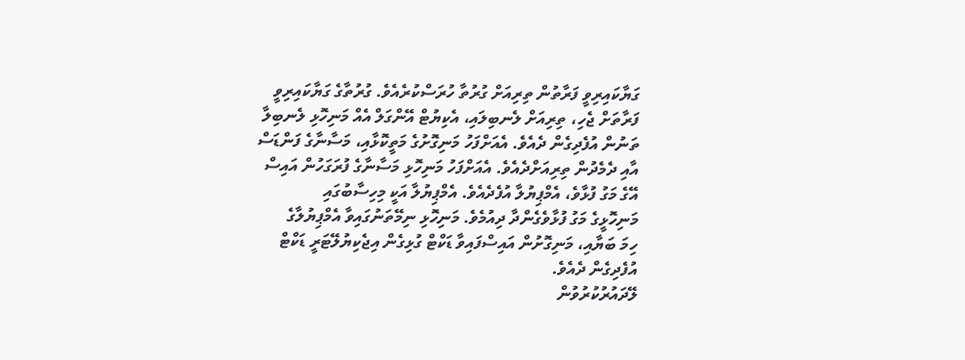ގަޔާކައިރިވީ ފަރާތުން ތިރިއަށް ގުރުތާ ހުރަސްކުރެއެވެ. ގުރުތާގެ ގަޔާކައިރިވީ
ފަރާތަށް ޖެހި، ތިރިއަށް ލެނބިލައި، އެކިޔުޓް އޭންގަލް އެއް މަނިހޮޅި ލެނބިލާ
ތަނުން އުފެދިގެން ދެއެވެ. އެއަށްފަހު މަނިގޮށުގެ މަތީކޮޅާއި، މަސާނާގެ ފަންޑަސް
އާއި ދެމެދުން ތިރިއަށްދެއެވެ. އެއަށްފަހު މަނިހޮޅި މަސާނާގެ ފުރަގަހުން އައިސް
އޭގެ މަގު ފުޅާވެ، އެމްޕިޔުލާ އުފެދެއެވެ. އެމްޕިޔުލާ އަކީ މިހިސާބުގައި
މަނިހޮޅީގެ މަގު ފުޅާވެގެންދާ ދިއުމެވެ. މަނިހޮޅި ނިމޭތަނުގައިވާ އެމްޕިޔުލާގެ
ހިމަ ބަޔާއި، މަނިގޮށުން އައިސްފައިވާ ޑަކްޓް ގުޅިގެން އިޖެކިޔުލޭޓަރީ ޑަކްޓް
އުފެދިގެން ދެއެވެ.
ލޭދައުރުކުރުވުން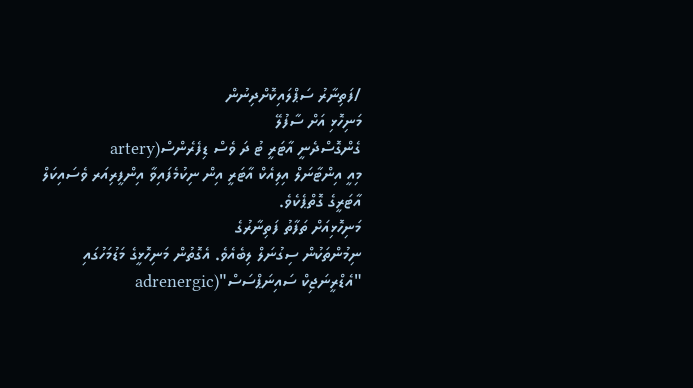/ފަތިނާރު ސަޕްލައިކޮށްދިނުން
މަނިހޮޅި އަށް ސާފުލޭ
ގެންގޮސްދެނީ އާޓަރީ ޓު ދަ ވެސް ޑިފެރެންސް(artery
މިއީ އިންޓާނަލް އިލިއެކް އާޓަރީ އިން ނިކުމެފައިވާ އިންފީރިއަރ ވެސައިކަލް
އާޓަރީގެ ގޮތްޕެކެވެ.
މަނިހޮޅިއަށް ތަފާތު ފަތިނާރުގެ
ނިމުންތަކުން ސިގުނަލް ލިބެއެވެ. އެގޮތުން މަނިހޮޅީގެ މަޑުމަހުގައި
"އެޑްރީނަޖިކް ސައިނަޕްސަސް"(adrenergic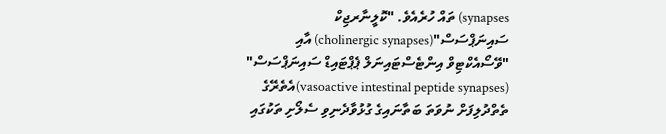synapses) ތައް ހުރެއެވެ. "ކޮލީނާރޖިކް ސައިނަޕްސަސް"(cholinergic synapses) އާއި
"ވޭސޯއެކްޓިވް އިންޓެސްޓައިނަލް ޕެޕްޓައިޑް ސައިނަޕްސަސް" (vasoactive intestinal peptide synapses)އެތެރޭގެ ތެތްދުލިފަށް ނުވަތަ ބަތާނައިގެ ގުޅުވާދެނިވި ސެލޯށި ތަކުގައި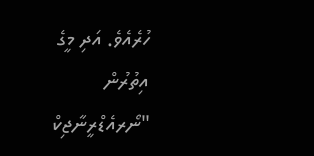ހުރެއެވެ. އަދި މީގެ އިތުރުން "ނޯރއެޑްރީނާޖިކް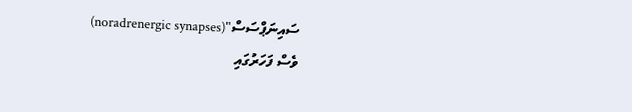ސައިނަޕްސަސް"(noradrenergic synapses)
ވެސް ފަހަރުގައި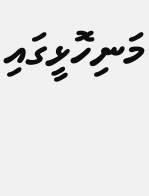މަނިހޮޅީގައި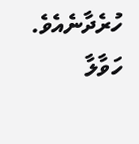ހުރެދާނެއެވެ.
ހަވާލާ